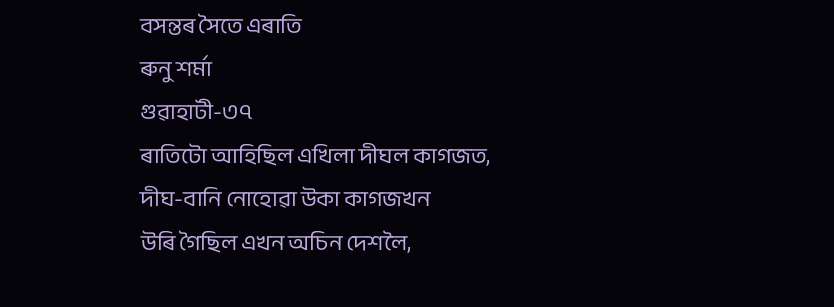বসন্তৰ সৈতে এৰাতি
ৰুনু শৰ্মা
গুৱাহাটী-৩৭
ৰাতিটো আহিছিল এখিলা দীঘল কাগজত,
দীঘ-বানি নোহোৱা উকা কাগজখন
উৰি গৈছিল এখন অচিন দেশলৈ,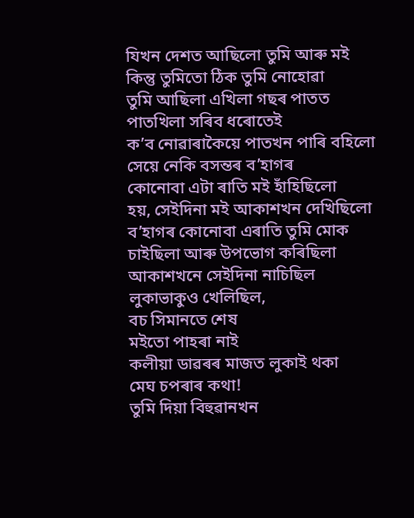যিখন দেশত আছিলো তুমি আৰু মই
কিন্তু তুমিতো ঠিক তুমি নোহোৱা
তুমি আছিলা এখিলা গছৰ পাতত
পাতখিলা সৰিব ধৰোতেই
ক’ব নোৱাৰাকৈয়ে পাতখন পাৰি বহিলো
সেয়ে নেকি বসন্তৰ ব’হাগৰ
কোনোবা এটা ৰাতি মই হাঁহিছিলো
হয়, সেইদিনা মই আকাশখন দেখিছিলো
ব’হাগৰ কোনোবা এৰাতি তুমি মোক
চাইছিলা আৰু উপভোগ কৰিছিলা
আকাশখনে সেইদিনা নাচিছিল
লুকাভাকুও খেলিছিল,
বচ সিমানতে শেষ
মইতো পাহৰা নাই
কলীয়া ডাৱৰৰ মাজত লুকাই থকা
মেঘ চপৰাৰ কথা!
তুমি দিয়া বিহুৱানখন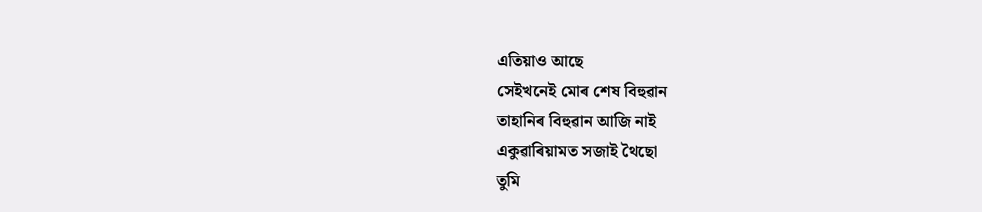এতিয়াও আছে
সেইখনেই মোৰ শেষ বিহুৱান
তাহানিৰ বিহুৱান আজি নাই
একুৱাৰিয়ামত সজাই থৈছো
তুমি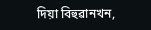দিয়া বিহুৱানখন,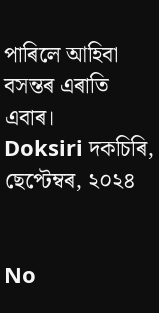পাৰিলে আহিবা বসন্তৰ এৰাতি এবাৰ।
Doksiri দকচিৰি, ছেপ্টেম্বৰ, ২০২৪


No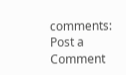comments:
Post a Comment